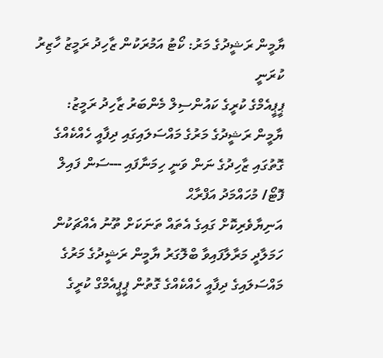ޔާމީން ރަޝީދުގެ މަރު: ކޯޓު އަމުރަކުން ޒާހިދު ރަމީޒު ހާޒިރު ކުރަނީ
ޕީޕީއެމްގެ ކުރީގެ ކައުންސިލް މެންބަރު ޒާހިދު ރަމީޒު: ޔާމީން ރަޝީދުގެ މަރުގެ މައްސަލައިގައި ދިފާއީ ހެއްކެއްގެ ގޮތުގައި ޒާހިދުގެ ނަން ވަނީ ހިމަނާފައި ---ސަން ފައިލް ފޮޓޯ/ މުހައްމަދު އަފްރާޙް
އަނިޔާވެރިކޮށް ގައިގެ އެތައް ތަނަކަށް ތޫނު އެއްޗަކުން ހަމަލާދީ މަރާލާފައިވާ ބްލޮގަރު ޔާމީން ރަޝީދުގެ މަރުގެ މައްސަލައިގެ ދިފާއީ ހެއްކެއްގެ ގޮތުން ޕީޕީއެމްގް ކުރީގެ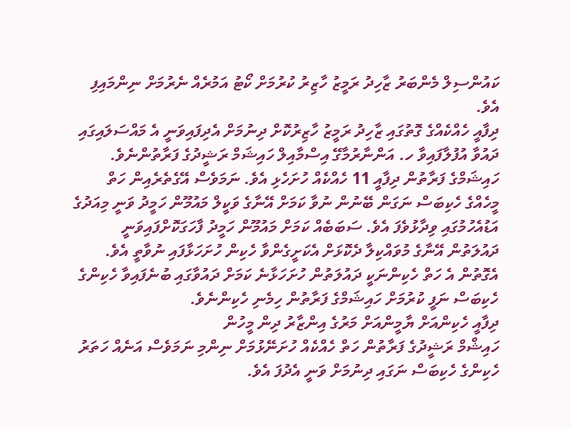ކައުންސިލް މެންބަރު ޒާހިދު ރަމީޒު ހާޒިރު ކުރުމަށް ކޯޓު އަމުރެއް ނެރުމަށް ނިންމައިފި އެވެ.
ދިފާއީ ހެއްކެއްގެ ގޮތުގައި ޒާހިދު ރަމީޒު ހާޒިރުކޮށް ދިނުމަށް އެދިފައިވަނީ އެ މައްސަލައިގައި ދައުވާ އުފުލާފައިވާ ހ. އަންނާރުމާގޭ އިސްމާއިލް ހައިޝަމް ރަޝީދުގެ ފަރާތުންނެވެ.
ހައިޝަމްގެ ފަރާތުން ދިފާއީ 11 ހެއްކެއް ހުށަހެޅި އެވެ. ނަމަވެސް އޭގެތެރެއިން ހަތް މީހެއްގެ ހެކިބަސް ނަގަން ބޭނުން ނުވާ ކަމަށް އޭނާގެ ވަކީލް މައުމޫން ހަމީދު ވަނީ މިއަދުގެ އަޑުއެހުމުގައި ވިދާޅުވެފަ އެވެ. ސަބަބެއް ކަމަށް މައުމޫން ހަމީދު ފާހަގަކޮށްފައިވަނީ ދައުލަތުން އޭނާގެ މުވައްކިލާ ދެކޮޅަށް އެކަށީގެންވާ ހެކިން ހުށަހަޅާފައި ނުވާތީ އެވެ. އެގޮތުން އެ ހަތް ހެކިންނަކީ ދައުލަތުން ހުށަހަޅާނެ ކަމަށް ދައުވާގައި ބުނެފައިވާ ހެކިންގެ ހެކިބަސް ނަފީ ކުރުމަށް ހައިޝަމްގެ ފަރާތުން ހިމެނި ހެކިންނެވެ.
ދިފާއީ ހެކިންއަށް ޔާމީންއަށް މަރުގެ އިންޒާރު ދިން މީހުން
ހައިޝްމް ރަޝީދުގެ ފަރާތުން ހަތް ހެއްކެއް ހުށަނޭޅުމަށް ނިންމި ނަމަވެސް އަނެއް ހަތަރު ހެކިންގެ ހެކިބަސް ނަގައި ދިނުމަށް ވަނީ އެދުފަ އެވެ.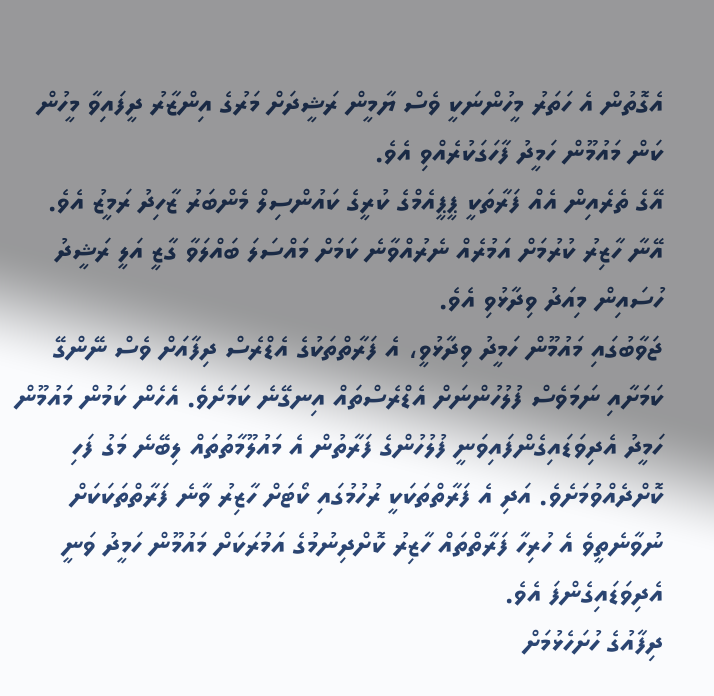އެގޮތުން އެ ހަތަރު މީހުންނަކީ ވެސް ޔާމީން ރަޝީދަށް މަރުގެ އިންޒާރު ދީފައިވާ މީހުން ކަން މައުމޫން ހަމީދު ފާހަގަކުރެއްވި އެވެ.
އޭގެ ތެރެއިން އެއް ފަރާތަކީ ޕީޕީއެމްގެ ކުރީގެ ކައުންސިލް މެންބަރު ޒާހިދު ރަމީޒު އެވެ. އޭނާ ހާޒިރު ކުރުމަށް އަމުރެއް ނެރުއްވާނެ ކަމަށް މައްސަލަ ބައްލަވާ ގާޒީ އަލީ ރަޝީދު ހުސައިން މިއަދު ވިދާޅުވި އެވެ.
ޖަވާބުގައި މައުމޫން ހަމީދު ވިދާޅުވީ، އެ ފަރާތްތަކުގެ އެޑްރެސް ދިފާއަށް ވެސް ނޭންގޭ ކަމަށާއި ނަމަވެސް ފުލުހުންނަށް އެޑްރެސްތައް އިނގޭނެ ކަމަށެވެ. އެހެން ކަމުން މައުމޫން ހަމީދު އެދިވަޑައިގެންފައިވަނީ ފުލުހުންގެ ފަރާތުން އެ މައުލޫމާތުތައް ލިބޭނެ މަގު ފަހި ކޮށްދެއްވުމަށެވެ. އަދި އެ ފަރާތްތަކަކީ ރުހުމުގައި ކޯޓަށް ހާޒިރު ވާނެ ފަރާތްތަކަކަށް ނުވާނެތީވެ އެ ހުރިހާ ފަރާތްތައް ހާޒިރު ކޮށްދިނުމުގެ އަމުރަކަށް މައުމޫން ހަމީދު ވަނީ އެދިވަޑައިގެންފަ އެވެ.
ދިފާއުގެ ހުށަހެޅުމަށް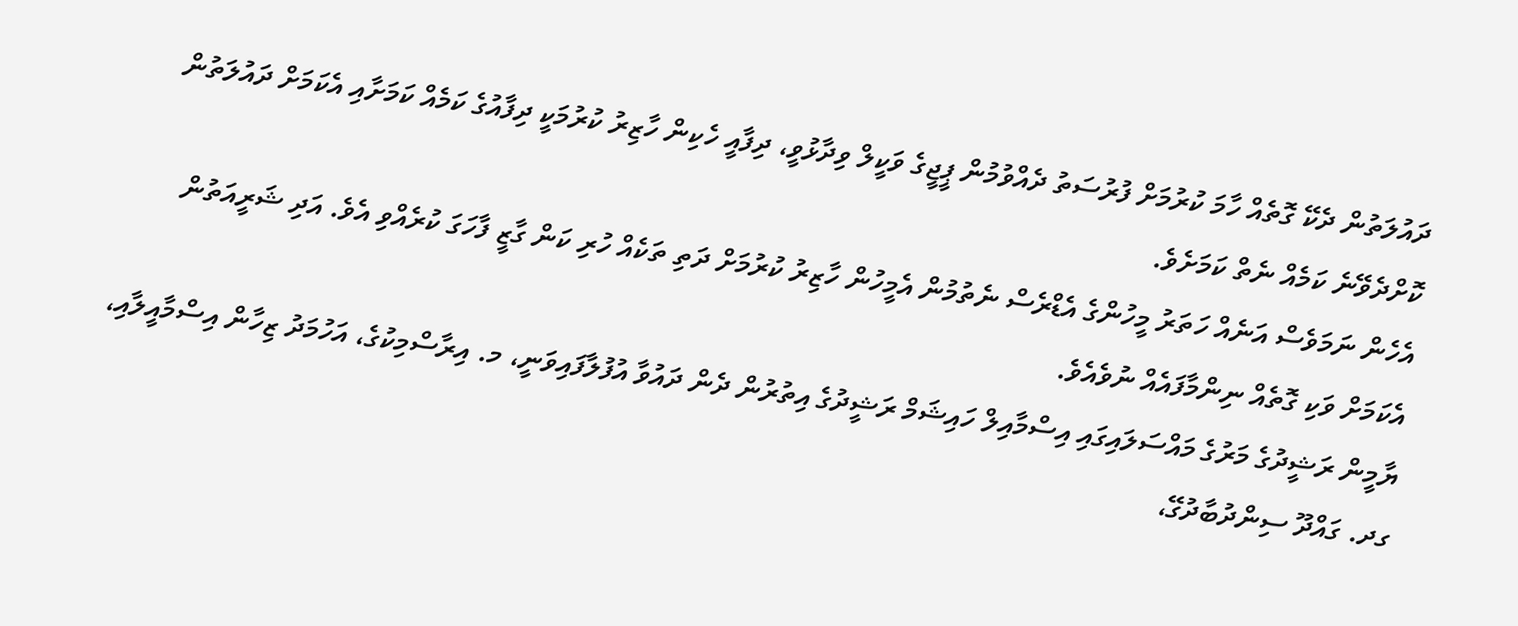ދައުލަތުން ދެކޭ ގޮތެއް ހާމަ ކުރުމަށް ފުރުސަތު ދެއްވުމުން ޕީޖީގެ ވަކީލް ވިދާޅުވީ، ދިފާއީ ހެކިން ހާޒިރު ކުރުމަކީ ދިފާއުގެ ކަމެއް ކަމަށާއި އެކަމަށް ދައުލަތުން ކޮށްދެވޭނެ ކަމެއް ނެތް ކަމަށެވެ.
އެހެން ނަމަވެސް އަނެއް ހަތަރު މީހުންގެ އެޑްރެސް ނެތުމުން އެމީހުން ހާޒިރު ކުރުމަށް ދަތި ތަކެއް ހުރި ކަން ގާޒީ ފާހަގަ ކުރެއްވި އެވެ. އަދި ޝަރީއަތުން އެކަމަށް ވަކި ގޮތެއް ނިންމާފައެއް ނުވެއެވެ.
ޔާމީން ރަޝީދުގެ މަރުގެ މައްސަލައިގައި އިސްމާއިލް ހައިޝަމް ރަޝީދުގެ އިތުރުން ދެން ދައުވާ އުފުލާފައިވަނީ، މ. އިރާސްމިކުގެ، އަހުމަދު ޒިހާން އިސްމާއީލާއި، ގދ. ގައްދޫ ސިންދުބާދުގޭ،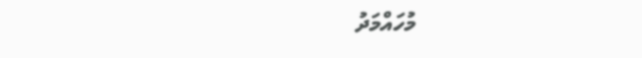މުހައްމަދު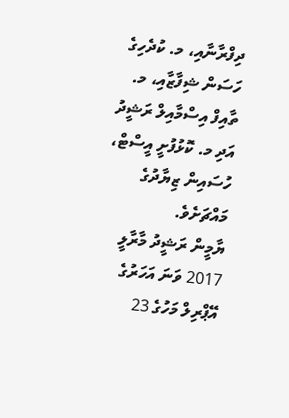ދިފްރާނާއި، މ. ކުދެހިގެ ހަސަން ޝިފާޒާއި، މ. ތާއިފް އިސްމާއިލް ރަޝީދު އަދި މ. ކޮޅުފުށީ އީސްޓް، ހުސައިން ޒިޔާދުގެ މައްޗަށެވެ.
ޔާމީން ރަޝީދު މާރާލީ 2017 ވަނަ އަހަރުގެ އޭޕްރިލް މަހުގެ 23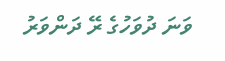ވަނަ ދުވަހުގެ ރޭ ދަންވަރު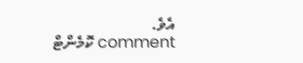އެވެ.
comment ކޮމެންޓް